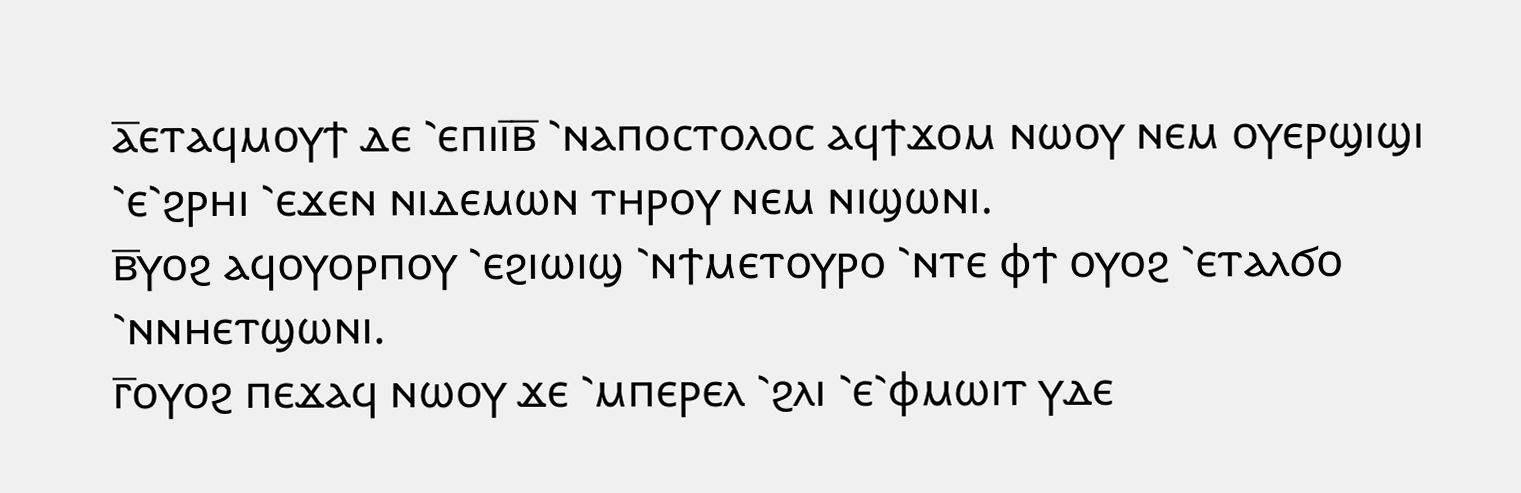ⲁ̅ⲉⲧⲁϥⲙⲟⲩϯ ⲇⲉ ⳿ⲉⲡⲓⲓ̅ⲃ̅ ⳿ⲛⲁⲡⲟⲥⲧⲟⲗⲟⲥ ⲁϥϯϫⲟⲙ ⲛⲱⲟⲩ ⲛⲉⲙ ⲟⲩⲉⲣϣⲓϣⲓ ⳿ⲉ⳿ϩⲣⲏⲓ ⳿ⲉϫⲉⲛ ⲛⲓⲇⲉⲙⲱⲛ ⲧⲏⲣⲟⲩ ⲛⲉⲙ ⲛⲓϣⲱⲛⲓ.
ⲃ̅ⲩⲟϩ ⲁϥⲟⲩⲟⲣⲡⲟⲩ ⳿ⲉϩⲓⲱⲓϣ ⳿ⲛϯⲙⲉⲧⲟⲩⲣⲟ ⳿ⲛⲧⲉ ⲫϯ ⲟⲩⲟϩ ⳿ⲉⲧⲁⲗϭⲟ ⳿ⲛⲛⲏⲉⲧϣⲱⲛⲓ.
ⲅ̅ⲟⲩⲟϩ ⲡⲉϫⲁϥ ⲛⲱⲟⲩ ϫⲉ ⳿ⲙⲡⲉⲣⲉⲗ ⳿ϩⲗⲓ ⳿ⲉ⳿ⲫⲙⲱⲓⲧ ⲩⲇⲉ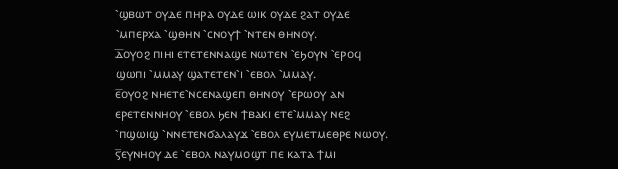⳿ϣⲃⲱⲧ ⲟⲩⲇⲉ ⲡⲏⲣⲁ ⲟⲩⲇⲉ ⲱⲓⲕ ⲟⲩⲇⲉ ϩⲁⲧ ⲟⲩⲇⲉ ⳿ⲙⲡⲉⲣⲭⲁ ⳿ϣⲑⲏⲛ ⳿ⲥⲛⲟⲩϯ ⳿ⲛⲧⲉⲛ ⲑⲏⲛⲟⲩ.
ⲇ̅ⲟⲩⲟϩ ⲡⲓⲏⲓ ⲉⲧⲉⲧⲉⲛⲛⲁϣⲉ ⲛⲱⲧⲉⲛ ⳿ⲉϧⲟⲩⲛ ⳿ⲉⲣⲟϥ ϣⲱⲡⲓ ⳿ⲙⲙⲁⲩ ϣⲁⲧⲉⲧⲉⲛ⳿ⲓ ⳿ⲉⲃⲟⲗ ⳿ⲙⲙⲁⲩ.
ⲉ̅ⲟⲩⲟϩ ⲛⲏⲉⲧⲉ⳿ⲛⲥⲉⲛⲁϣⲉⲡ ⲑⲏⲛⲟⲩ ⳿ⲉⲣⲱⲟⲩ ⲁⲛ ⲉⲣⲉⲧⲉⲛⲛⲏⲟⲩ ⳿ⲉⲃⲟⲗ ϧⲉⲛ ϯⲃⲁⲕⲓ ⲉⲧⲉ⳿ⲙⲙⲁⲩ ⲛⲉϩ ⳿ⲡϣⲱⲓϣ ⳿ⲛⲛⲉⲧⲉⲛϭⲁⲗⲁⲩϫ ⳿ⲉⲃⲟⲗ ⲉⲩⲙⲉⲧⲙⲉⲑⲣⲉ ⲛⲱⲟⲩ.
ⲋ̅ⲉⲩⲛⲏⲟⲩ ⲇⲉ ⳿ⲉⲃⲟⲗ ⲛⲁⲩⲙⲟϣⲧ ⲡⲉ ⲕⲁⲧⲁ ϯⲙⲓ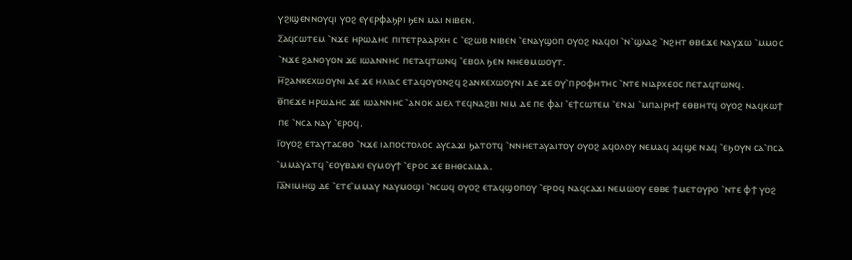ⲩϩⲓϣⲉⲛⲛⲟⲩϥⲓ ⲩⲟϩ ⲉⲩⲉⲣⲫⲁϧⲣⲓ ϧⲉⲛ ⲙⲁⲓ ⲛⲓⲃⲉⲛ.
ⲍ̅ⲁϥⲥⲱⲧⲉⲙ ⳿ⲛϫⲉ ⲏⲣⲱⲇⲏⲥ ⲡⲓⲧⲉⲧⲣⲁⲁⲣⲭⲏ ⲥ ⳿ⲉϩⲱⲃ ⲛⲓⲃⲉⲛ ⳿ⲉⲛⲁⲩϣⲟⲡ ⲟⲩⲟϩ ⲛⲁϥⲟⲓ ⳿ⲛ⳿ϣⲗⲁϩ ⳿ⲛϩⲏⲧ ⲑⲃⲉϫⲉ ⲛⲁⲩϫⲱ ⳿ⲙⲙⲟⲥ ⳿ⲛϫⲉ ϩⲁⲛⲟⲩⲟⲛ ϫⲉ ⲓⲱⲁⲛⲛⲏⲥ ⲡⲉⲧⲁϥⲧⲱⲛϥ ⳿ⲉⲃⲟⲗ ϧⲉⲛ ⲛⲏⲉⲑⲙⲱⲟⲩⲧ.
ⲏ̅ϩⲁⲛⲕⲉⲭⲱⲟⲩⲛⲓ ⲇⲉ ϫⲉ ⲏⲗⲓⲁⲥ ⲉⲧⲁϥⲟⲩⲟⲛϩϥ ϩⲁⲛⲕⲉⲭⲱⲟⲩⲛⲓ ⲇⲉ ϫⲉ ⲟⲩ⳿ⲡⲣⲟⲫⲏⲧⲏⲥ ⳿ⲛⲧⲉ ⲛⲓⲁⲣⲭⲉⲟⲥ ⲡⲉⲧⲁϥⲧⲱⲛϥ.
ⲑ̅ⲡⲉϫⲉ ⲏⲣⲱⲇⲏⲥ ϫⲉ ⲓⲱⲁⲛⲛⲏⲥ ⳿ⲁⲛⲟⲕ ⲁⲓⲉⲗ ⲧⲉϥⲛⲁϩⲃⲓ ⲛⲓⲙ ⲇⲉ ⲡⲉ ⲫⲁⲓ ⳿ⲉϯⲥⲱⲧⲉⲙ ⳿ⲉⲛⲁⲓ ⳿ⲙⲡⲁⲓⲣⲏϯ ⲉⲑⲃⲏⲧϥ ⲟⲩⲟϩ ⲛⲁϥⲕⲱϯ ⲡⲉ ⳿ⲛⲥⲁ ⲛⲁⲩ ⳿ⲉⲣⲟϥ.
ⲓ̅ⲟⲩⲟϩ ⲉⲧⲁⲩⲧⲁⲥⲑⲟ ⳿ⲛϫⲉ ⲓⲁⲡⲟⲥⲧⲟⲗⲟⲥ ⲁⲩⲥⲁϫⲓ ϧⲁⲧⲟⲧϥ ⳿ⲛⲛⲏⲉⲧⲁⲩⲁⲓⲧⲟⲩ ⲟⲩⲟϩ ⲁϥⲟⲗⲟⲩ ⲛⲉⲙⲁϥ ⲁϥϣⲉ ⲛⲁϥ ⳿ⲉϧⲟⲩⲛ ⲥⲁ⳿ⲡⲥⲁ ⳿ⲙⲙⲁⲩⲁⲧϥ ⳿ⲉⲟⲩⲃⲁⲕⲓ ⲉⲩⲙⲟⲩϯ ⳿ⲉⲣⲟⲥ ϫⲉ ⲃⲏⲑⲥⲁⲓⲇⲁ.
ⲓ̅ⲁ̅ⲛⲓⲙⲏϣ ⲇⲉ ⳿ⲉⲧⲉ⳿ⲙⲙⲁⲩ ⲛⲁⲩⲙⲟϣⲓ ⳿ⲛⲥⲱϥ ⲟⲩⲟϩ ⲉⲧⲁϥϣⲟⲡⲟⲩ ⳿ⲉⲣⲟϥ ⲛⲁϥⲥⲁϫⲓ ⲛⲉⲙⲱⲟⲩ ⲉⲑⲃⲉ ϯⲙⲉⲧⲟⲩⲣⲟ ⳿ⲛⲧⲉ ⲫϯ ⲩⲟϩ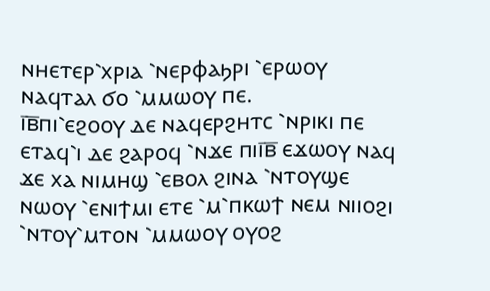ⲛⲏⲉⲧⲉⲣ⳿ⲭⲣⲓⲁ ⳿ⲛⲉⲣⲫⲁϧⲣⲓ ⳿ⲉⲣⲱⲟⲩ ⲛⲁϥⲧⲁⲗ ϭⲟ ⳿ⲙⲙⲱⲟⲩ ⲡⲉ.
ⲓ̅ⲃ̅ⲡⲓ⳿ⲉϩⲟⲟⲩ ⲇⲉ ⲛⲁϥⲉⲣϩⲏⲧⲥ ⳿ⲛⲣⲓⲕⲓ ⲡⲉ ⲉⲧⲁϥ⳿ⲓ ⲇⲉ ϩⲁⲣⲟϥ ⳿ⲛϫⲉ ⲡⲓⲓ̅ⲃ̅ ⲉϫⲱⲟⲩ ⲛⲁϥ ϫⲉ ⲭⲁ ⲛⲓⲙⲏϣ ⳿ⲉⲃⲟⲗ ϩⲓⲛⲁ ⳿ⲛⲧⲟⲩϣⲉ ⲛⲱⲟⲩ ⳿ⲉⲛⲓϯⲙⲓ ⲉⲧⲉ ⳿ⲙ⳿ⲡⲕⲱϯ ⲛⲉⲙ ⲛⲓⲓⲟϩⲓ ⳿ⲛⲧⲟⲩ⳿ⲙⲧⲟⲛ ⳿ⲙⲙⲱⲟⲩ ⲟⲩⲟϩ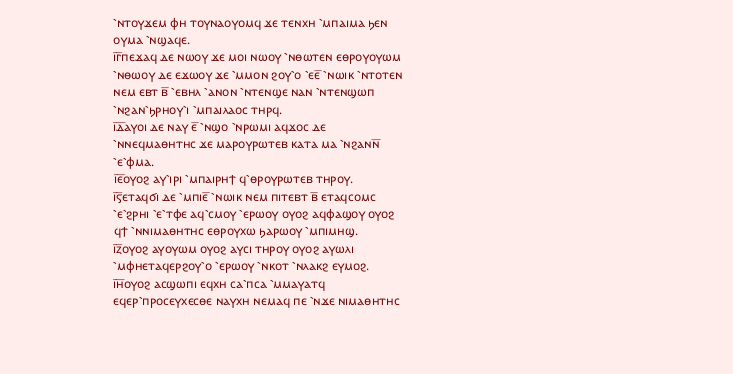⳿ⲛⲧⲟⲩϫⲉⲙ ⲫⲏ ⲧⲟⲩⲛⲁⲟⲩⲟⲙϥ ϫⲉ ⲧⲉⲛⲭⲏ ⳿ⲙⲡⲁⲓⲙⲁ ϧⲉⲛ ⲟⲩⲙⲁ ⳿ⲛϣⲁϥⲉ.
ⲓ̅ⲅ̅ⲡⲉϫⲁϥ ⲇⲉ ⲛⲱⲟⲩ ϫⲉ ⲙⲟⲓ ⲛⲱⲟⲩ ⳿ⲛⲑⲱⲧⲉⲛ ⲉⲑⲣⲟⲩⲟⲩⲱⲙ ⳿ⲛⲑⲱⲟⲩ ⲇⲉ ⲉϫⲱⲟⲩ ϫⲉ ⳿ⲙⲙⲟⲛ ϩⲟⲩ⳿ⲟ ⳿ⲉⲉ̅ ⳿ⲛⲱⲓⲕ ⳿ⲛⲧⲟⲧⲉⲛ ⲛⲉⲙ ⲉⲃⲧ ⲃ̅ ⳿ⲉⲃⲏⲗ ⳿ⲁⲛⲟⲛ ⳿ⲛⲧⲉⲛϣⲉ ⲛⲁⲛ ⳿ⲛⲧⲉⲛϣⲱⲡ ⳿ⲛϩⲁⲛ⳿ϧⲣⲏⲟⲩ⳿ⲓ ⳿ⲙⲡⲁⲓⲗⲁⲟⲥ ⲧⲏⲣϥ.
ⲓ̅ⲇ̅ⲁⲩⲟⲓ ⲇⲉ ⲛⲁⲩ ⲉ̅ ⳿ⲛϣⲟ ⳿ⲛⲣⲱⲙⲓ ⲁϥϫⲟⲥ ⲇⲉ ⳿ⲛⲛⲉϥⲙⲁⲑⲏⲧⲏⲥ ϫⲉ ⲙⲁⲣⲟⲩⲣⲱⲧⲉⲃ ⲕⲁⲧⲁ ⲙⲁ ⳿ⲛϩⲁⲛⲛ̅ ⳿ⲉ⳿ⲫⲙⲁ.
ⲓ̅ⲉ̅ⲟⲩⲟϩ ⲁⲩ⳿ⲓⲣⲓ ⳿ⲙⲡⲁⲓⲣⲏϯ ϥ⳿ⲑⲣⲟⲩⲣⲱⲧⲉⲃ ⲧⲏⲣⲟⲩ.
ⲓ̅ⲋ̅ⲉⲧⲁϥϭⲓ ⲇⲉ ⳿ⲙⲡⲓⲉ̅ ⳿ⲛⲱⲓⲕ ⲛⲉⲙ ⲡⲓⲧⲉⲃⲧ ⲃ̅ ⲉⲧⲁϥⲥⲟⲙⲥ ⳿ⲉ⳿ϩⲣⲏⲓ ⳿ⲉ⳿ⲧⲫⲉ ⲁϥ⳿ⲥⲙⲟⲩ ⳿ⲉⲣⲱⲟⲩ ⲟⲩⲟϩ ⲁϥⲫⲁϣⲟⲩ ⲟⲩⲟϩ ϥϯ ⳿ⲛⲛⲓⲙⲁⲑⲏⲧⲏⲥ ⲉⲑⲣⲟⲩⲭⲱ ϧⲁⲣⲱⲟⲩ ⳿ⲙⲡⲓⲙⲏϣ.
ⲓ̅ⲍ̅ⲟⲩⲟϩ ⲁⲩⲟⲩⲱⲙ ⲟⲩⲟϩ ⲁⲩⲥⲓ ⲧⲏⲣⲟⲩ ⲟⲩⲟϩ ⲁⲩⲱⲗⲓ ⳿ⲙⲫⲏⲉⲧⲁϥⲉⲣϩⲟⲩ⳿ⲟ ⳿ⲉⲣⲱⲟⲩ ⳿ⲛⲕⲟⲧ ⳿ⲛⲗⲁⲕϩ ⲉⲩⲙⲟϩ.
ⲓ̅ⲏ̅ⲟⲩⲟϩ ⲁⲥϣⲱⲡⲓ ⲉϥⲭⲏ ⲥⲁ⳿ⲡⲥⲁ ⳿ⲙⲙⲁⲩⲁⲧϥ ⲉϥⲉⲣ⳿ⲡⲣⲟⲥⲉⲩⲭⲉⲥⲑⲉ ⲛⲁⲩⲭⲏ ⲛⲉⲙⲁϥ ⲡⲉ ⳿ⲛϫⲉ ⲛⲓⲙⲁⲑⲏⲧⲏⲥ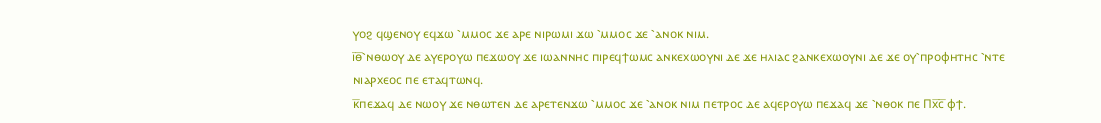ⲩⲟϩ ϥϣⲉⲛⲟⲩ ⲉϥϫⲱ ⳿ⲙⲙⲟⲥ ϫⲉ ⲁⲣⲉ ⲛⲓⲣⲱⲙⲓ ϫⲱ ⳿ⲙⲙⲟⲥ ϫⲉ ⳿ⲁⲛⲟⲕ ⲛⲓⲙ.
ⲓ̅ⲑ̅⳿ⲛⲑⲱⲟⲩ ⲇⲉ ⲁⲩⲉⲣⲟⲩⲱ ⲡⲉϫⲱⲟⲩ ϫⲉ ⲓⲱⲁⲛⲛⲏⲥ ⲡⲓⲣⲉϥϯⲱⲙⲥ ⲁⲛⲕⲉⲭⲱⲟⲩⲛⲓ ⲇⲉ ϫⲉ ⲏⲗⲓⲁⲥ ϩⲁⲛⲕⲉⲭⲱⲟⲩⲛⲓ ⲇⲉ ϫⲉ ⲟⲩ⳿ⲡⲣⲟⲫⲏⲧⲏⲥ ⳿ⲛⲧⲉ ⲛⲓⲁⲣⲭⲉⲟⲥ ⲡⲉ ⲉⲧⲁϥⲧⲱⲛϥ.
ⲕ̅ⲡⲉϫⲁϥ ⲇⲉ ⲛⲱⲟⲩ ϫⲉ ⲛⲑⲱⲧⲉⲛ ⲇⲉ ⲁⲣⲉⲧⲉⲛϫⲱ ⳿ⲙⲙⲟⲥ ϫⲉ ⳿ⲁⲛⲟⲕ ⲛⲓⲙ ⲡⲉⲧⲣⲟⲥ ⲇⲉ ⲁϥⲉⲣⲟⲩⲱ ⲡⲉϫⲁϥ ϫⲉ ⳿ⲛⲑⲟⲕ ⲡⲉ Ⲡⲭ̅ⲥ̅ ⲫϯ.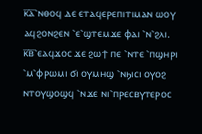ⲕ̅ⲁ̅⳿ⲛⲑⲟϥ ⲇⲉ ⲉⲧⲁϥⲉⲣⲉⲡⲓⲧⲓⲙⲁⲛ ⲱⲟⲩ ⲁϥϩⲟⲛϩⲉⲛ ⳿ⲉ⳿ϣⲧⲉⲙϫⲉ ⲫⲁⲓ ⳿ⲛ⳿ϩⲗⲓ.
ⲕ̅ⲃ̅⳿ⲉⲁϥϫⲟⲥ ϫⲉ ϩⲱϯ ⲡⲉ ⳿ⲛⲧⲉ ⳿ⲡϣⲏⲣⲓ ⳿ⲙ⳿ⲫⲣⲱⲙⲓ ϭⲓ ⲟⲩⲙⲏϣ ⳿ⲛϧⲓⲥⲓ ⲟⲩⲟϩ ⲛⲧⲟⲩϣⲟϣϥ ⳿ⲛϫⲉ ⲛⲓ⳿ⲡⲣⲉⲥⲃⲩⲧⲉⲣⲟⲥ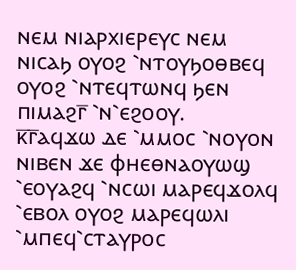ⲛⲉⲙ ⲛⲓⲁⲣⲭⲓⲉⲣⲉⲩⲥ ⲛⲉⲙ ⲛⲓⲥⲁϧ ⲟⲩⲟϩ ⳿ⲛⲧⲟⲩϧⲟⲑⲃⲉϥ ⲟⲩⲟϩ ⳿ⲛⲧⲉϥⲧⲱⲛϥ ϧⲉⲛ ⲡⲓⲙⲁϩⲅ̅ ⳿ⲛ⳿ⲉϩⲟⲟⲩ.
ⲕ̅ⲅ̅ⲁϥϫⲱ ⲇⲉ ⳿ⲙⲙⲟⲥ ⳿ⲛⲟⲩⲟⲛ ⲛⲓⲃⲉⲛ ϫⲉ ⲫⲏⲉⲑⲛⲁⲟⲩⲱϣ ⳿ⲉⲟⲩⲁϩϥ ⳿ⲛⲥⲱⲓ ⲙⲁⲣⲉϥϫⲟⲗϥ ⳿ⲉⲃⲟⲗ ⲟⲩⲟϩ ⲙⲁⲣⲉϥⲱⲗⲓ ⳿ⲙⲡⲉϥ⳿ⲥⲧⲁⲩⲣⲟⲥ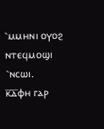⳿ⲙⲙⲏⲛⲓ ⲟⲩⲟϩ ⲛⲧⲉϥⲙⲟϣⲓ ⳿ⲛⲥⲱⲓ.
ⲕ̅ⲇ̅ⲫⲏ ⲅⲁⲣ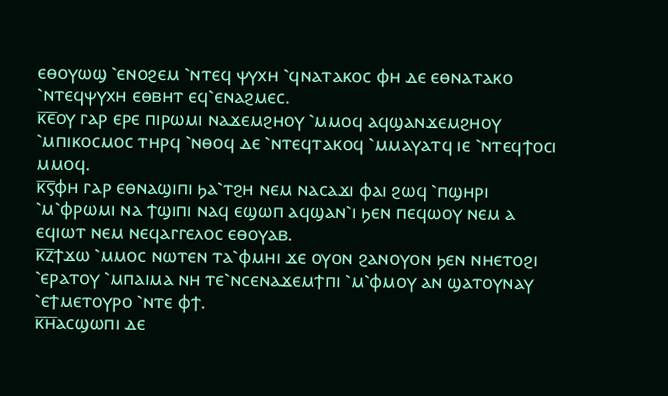ⲉⲑⲟⲩⲱϣ ⳿ⲉⲛⲟϩⲉⲙ ⳿ⲛⲧⲉϥ ⲯⲩⲭⲏ ⳿ϥⲛⲁⲧⲁⲕⲟⲥ ⲫⲏ ⲇⲉ ⲉⲑⲛⲁⲧⲁⲕⲟ ⳿ⲛⲧⲉϥⲯⲩⲭⲏ ⲉⲑⲃⲏⲧ ⲉϥ⳿ⲉⲛⲁϩⲙⲉⲥ.
ⲕ̅ⲉ̅ⲟⲩ ⲅⲁⲣ ⲉⲣⲉ ⲡⲓⲣⲱⲙⲓ ⲛⲁϫⲉⲙϩⲏⲟⲩ ⳿ⲙⲙⲟϥ ⲁϥϣⲁⲛϫⲉⲙϩⲏⲟⲩ ⳿ⲙⲡⲓⲕⲟⲥⲙⲟⲥ ⲧⲏⲣϥ ⳿ⲛⲑⲟϥ ⲇⲉ ⳿ⲛⲧⲉϥⲧⲁⲕⲟϥ ⳿ⲙⲙⲁⲩⲁⲧϥ ⲓⲉ ⳿ⲛⲧⲉϥϯⲟⲥⲓ ⲙⲙⲟϥ.
ⲕ̅ⲋ̅ⲫⲏ ⲅⲁⲣ ⲉⲑⲛⲁϣⲓⲡⲓ ϧⲁ⳿ⲧϩⲏ ⲛⲉⲙ ⲛⲁⲥⲁϫⲓ ⲫⲁⲓ ϩⲱϥ ⳿ⲡϣⲏⲣⲓ ⳿ⲙ⳿ⲫⲣⲱⲙⲓ ⲛⲁ ϯϣⲓⲡⲓ ⲛⲁϥ ⲉϣⲱⲡ ⲁϥϣⲁⲛ⳿ⲓ ϧⲉⲛ ⲡⲉϥⲱⲟⲩ ⲛⲉⲙ ⲁ ⲉϥⲓⲱⲧ ⲛⲉⲙ ⲛⲉϥⲁⲅⲅⲉⲗⲟⲥ ⲉⲑⲟⲩⲁⲃ.
ⲕ̅ⲍ̅ϯϫⲱ ⳿ⲙⲙⲟⲥ ⲛⲱⲧⲉⲛ ⲧⲁ⳿ⲫⲙⲏⲓ ϫⲉ ⲟⲩⲟⲛ ϩⲁⲛⲟⲩⲟⲛ ϧⲉⲛ ⲛⲏⲉⲧⲟϩⲓ ⳿ⲉⲣⲁⲧⲟⲩ ⳿ⲙⲡⲁⲓⲙⲁ ⲛⲏ ⲧⲉ⳿ⲛⲥⲉⲛⲁϫⲉⲙϯⲡⲓ ⳿ⲙ⳿ⲫⲙⲟⲩ ⲁⲛ ϣⲁⲧⲟⲩⲛⲁⲩ ⳿ⲉϯⲙⲉⲧⲟⲩⲣⲟ ⳿ⲛⲧⲉ ⲫϯ.
ⲕ̅ⲏ̅ⲁⲥϣⲱⲡⲓ ⲇⲉ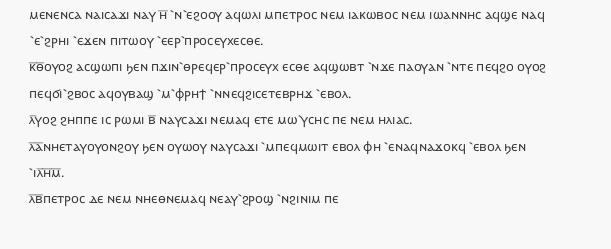ⲙⲉⲛⲉⲛⲥⲁ ⲛⲁⲓⲥⲁϫⲓ ⲛⲁⲩ ⲏ̅ ⳿ⲛ⳿ⲉϩⲟⲟⲩ ⲁϥⲱⲗⲓ ⲙⲡⲉⲧⲣⲟⲥ ⲛⲉⲙ ⲓⲁⲕⲱⲃⲟⲥ ⲛⲉⲙ ⲓⲱⲁⲛⲛⲏⲥ ⲁϥϣⲉ ⲛⲁϥ ⳿ⲉ⳿ϩⲣⲏⲓ ⳿ⲉϫⲉⲛ ⲡⲓⲧⲱⲟⲩ ⳿ⲉⲉⲣ⳿ⲡⲣⲟⲥⲉⲩⲭⲉⲥⲑⲉ.
ⲕ̅ⲑ̅ⲟⲩⲟϩ ⲁⲥϣⲱⲡⲓ ϧⲉⲛ ⲡϫⲓⲛ⳿ⲑⲣⲉϥⲉⲣ⳿ⲡⲣⲟⲥⲉⲩⲭ ⲉⲥⲑⲉ ⲁϥϣⲱⲃⲧ ⳿ⲛϫⲉ ⲡⲁⲟⲩⲁⲛ ⳿ⲛⲧⲉ ⲡⲉϥϩⲟ ⲟⲩⲟϩ ⲡⲉϥϭⲓ⳿ϩⲃⲟⲥ ⲁϥⲟⲩⲃⲁϣ ⳿ⲙ⳿ⲫⲣⲏϯ ⳿ⲛⲛⲉϥϩⲓⲥⲉⲧⲉⲃⲣⲏϫ ⳿ⲉⲃⲟⲗ.
ⲗ̅ⲩⲟϩ ϩⲏⲡⲡⲉ ⲓⲥ ⲣⲱⲙⲓ ⲃ̅ ⲛⲁⲩⲥⲁϫⲓ ⲛⲉⲙⲁϥ ⲉⲧⲉ ⲙⲱ⳿ⲩⲥⲏⲥ ⲡⲉ ⲛⲉⲙ ⲏⲗⲓⲁⲥ.
ⲗ̅ⲁ̅ⲛⲏⲉⲧⲁⲩⲟⲩⲟⲛϩⲟⲩ ϧⲉⲛ ⲟⲩⲱⲟⲩ ⲛⲁⲩⲥⲁϫⲓ ⳿ⲙⲡⲉϥⲙⲱⲓⲧ ⲉⲃⲟⲗ ⲫⲏ ⳿ⲉⲛⲁϥⲛⲁϫⲟⲕϥ ⳿ⲉⲃⲟⲗ ϧⲉⲛ ⳿ⲓⲗ̅ⲏ̅ⲙ̅.
ⲗ̅ⲃ̅ⲡⲉⲧⲣⲟⲥ ⲇⲉ ⲛⲉⲙ ⲛⲏⲉⲑⲛⲉⲙⲁϥ ⲛⲉⲁⲩ⳿ϩⲣⲟϣ ⳿ⲛϩⲓⲛⲓⲙ ⲡⲉ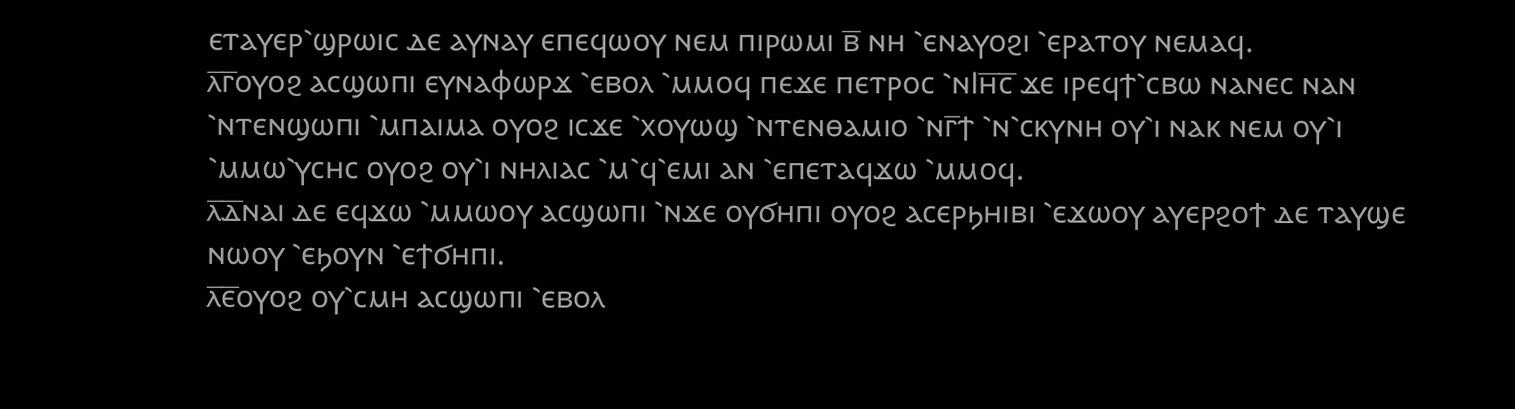ⲉⲧⲁⲩⲉⲣ⳿ϣⲣⲱⲓⲥ ⲇⲉ ⲁⲩⲛⲁⲩ ⲉⲡⲉϥⲱⲟⲩ ⲛⲉⲙ ⲡⲓⲣⲱⲙⲓ ⲃ̅ ⲛⲏ ⳿ⲉⲛⲁⲩⲟϩⲓ ⳿ⲉⲣⲁⲧⲟⲩ ⲛⲉⲙⲁϥ.
ⲗ̅ⲅ̅ⲟⲩⲟϩ ⲁⲥϣⲱⲡⲓ ⲉⲩⲛⲁⲫⲱⲣϫ ⳿ⲉⲃⲟⲗ ⳿ⲙⲙⲟϥ ⲡⲉϫⲉ ⲡⲉⲧⲣⲟⲥ ⳿ⲛⲒⲏ̅ⲥ̅ ϫⲉ ⲓⲣⲉϥϯ⳿ⲥⲃⲱ ⲛⲁⲛⲉⲥ ⲛⲁⲛ ⳿ⲛⲧⲉⲛϣⲱⲡⲓ ⳿ⲙⲡⲁⲓⲙⲁ ⲟⲩⲟϩ ⲓⲥϫⲉ ⳿ⲭⲟⲩⲱϣ ⳿ⲛⲧⲉⲛⲑⲁⲙⲓⲟ ⳿ⲛⲅ̅ϯ ⳿ⲛ⳿ⲥⲕⲩⲛⲏ ⲟⲩ⳿ⲓ ⲛⲁⲕ ⲛⲉⲙ ⲟⲩ⳿ⲓ ⳿ⲙⲙⲱ⳿ⲩⲥⲏⲥ ⲟⲩⲟϩ ⲟⲩ⳿ⲓ ⲛⲏⲗⲓⲁⲥ ⳿ⲙ⳿ϥ⳿ⲉⲙⲓ ⲁⲛ ⳿ⲉⲡⲉⲧⲁϥϫⲱ ⳿ⲙⲙⲟϥ.
ⲗ̅ⲇ̅ⲛⲁⲓ ⲇⲉ ⲉϥϫⲱ ⳿ⲙⲙⲱⲟⲩ ⲁⲥϣⲱⲡⲓ ⳿ⲛϫⲉ ⲟⲩϭⲏⲡⲓ ⲟⲩⲟϩ ⲁⲥⲉⲣϧⲏⲓⲃⲓ ⳿ⲉϫⲱⲟⲩ ⲁⲩⲉⲣϩⲟϯ ⲇⲉ ⲧⲁⲩϣⲉ ⲛⲱⲟⲩ ⳿ⲉϧⲟⲩⲛ ⳿ⲉϯϭⲏⲡⲓ.
ⲗ̅ⲉ̅ⲟⲩⲟϩ ⲟⲩ⳿ⲥⲙⲏ ⲁⲥϣⲱⲡⲓ ⳿ⲉⲃⲟⲗ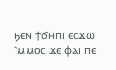ϧⲉⲛ ϯϭⲏⲡⲓ ⲉⲥϫⲱ ⳿ⲙⲙⲟⲥ ϫⲉ ⲫⲁⲓ ⲡⲉ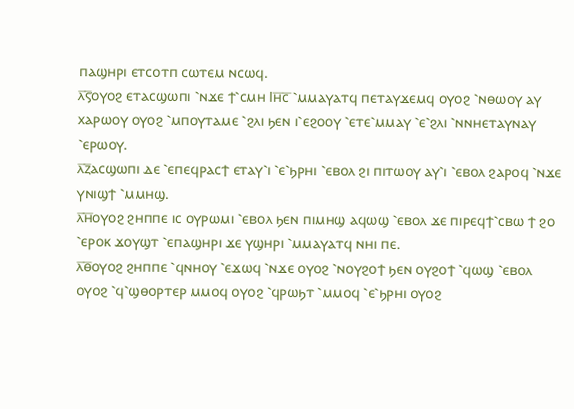ⲡⲁϣⲏⲣⲓ ⲉⲧⲥⲟⲧⲡ ⲥⲱⲧⲉⲙ ⲛⲥⲱϥ.
ⲗ̅ⲋ̅ⲟⲩⲟϩ ⲉⲧⲁⲥϣⲱⲡⲓ ⳿ⲛϫⲉ ϯ⳿ⲥⲙⲏ Ⲓⲏ̅ⲥ̅ ⳿ⲙⲙⲁⲩⲁⲧϥ ⲡⲉⲧⲁⲩϫⲉⲙϥ ⲟⲩⲟϩ ⳿ⲛⲑⲱⲟⲩ ⲁⲩ ⲭⲁⲣⲱⲟⲩ ⲟⲩⲟϩ ⳿ⲙⲡⲟⲩⲧⲁⲙⲉ ⳿ϩⲗⲓ ϧⲉⲛ ⲓ⳿ⲉϩⲟⲟⲩ ⳿ⲉⲧⲉ⳿ⲙⲙⲁⲩ ⳿ⲉ⳿ϩⲗⲓ ⳿ⲛⲛⲏⲉⲧⲁⲩⲛⲁⲩ ⳿ⲉⲣⲱⲟⲩ.
ⲗ̅ⲍ̅ⲁⲥϣⲱⲡⲓ ⲇⲉ ⳿ⲉⲡⲉϥⲣⲁⲥϯ ⲉⲧⲁⲩ⳿ⲓ ⳿ⲉ⳿ϧⲣⲏⲓ ⳿ⲉⲃⲟⲗ ϩⲓ ⲡⲓⲧⲱⲟⲩ ⲁⲩ⳿ⲓ ⳿ⲉⲃⲟⲗ ϩⲁⲣⲟϥ ⳿ⲛϫⲉ ⲩⲛⲓϣϯ ⳿ⲙⲙⲏϣ.
ⲗ̅ⲏ̅ⲟⲩⲟϩ ϩⲏⲡⲡⲉ ⲓⲥ ⲟⲩⲣⲱⲙⲓ ⳿ⲉⲃⲟⲗ ϧⲉⲛ ⲡⲓⲙⲏϣ ⲁϥⲱϣ ⳿ⲉⲃⲟⲗ ϫⲉ ⲡⲓⲣⲉϥϯ⳿ⲥⲃⲱ ϯ ϩⲟ ⳿ⲉⲣⲟⲕ ϫⲟⲩϣⲧ ⳿ⲉⲡⲁϣⲏⲣⲓ ϫⲉ ⲩϣⲏⲣⲓ ⳿ⲙⲙⲁⲩⲁⲧϥ ⲛⲏⲓ ⲡⲉ.
ⲗ̅ⲑ̅ⲟⲩⲟϩ ϩⲏⲡⲡⲉ ⳿ϥⲛⲏⲟⲩ ⳿ⲉϫⲱϥ ⳿ⲛϫⲉ ⲟⲩⲟϩ ⳿ⲛⲟⲩϩⲟϯ ϧⲉⲛ ⲟⲩϩⲟϯ ⳿ϥⲱϣ ⳿ⲉⲃⲟⲗ ⲟⲩⲟϩ ⳿ϥ⳿ϣⲑⲟⲣⲧⲉⲣ ⲙⲙⲟϥ ⲟⲩⲟϩ ⳿ϥⲣⲱϧⲧ ⳿ⲙⲙⲟϥ ⳿ⲉ⳿ϧⲣⲏⲓ ⲟⲩⲟϩ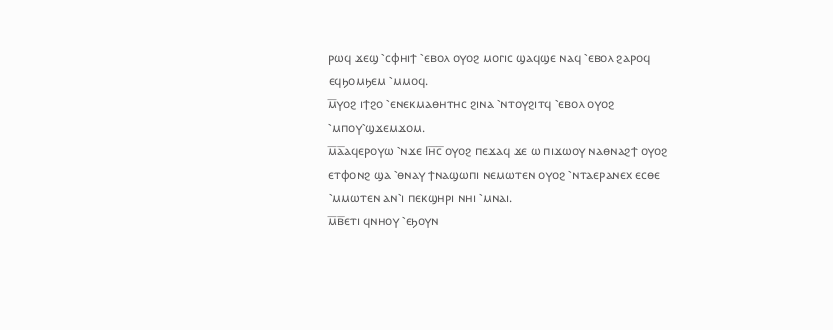ⲣⲱϥ ϫⲉϣ ⳿ⲥⲫⲏⲓϯ ⳿ⲉⲃⲟⲗ ⲟⲩⲟϩ ⲙⲟⲅⲓⲥ ϣⲁϥϣⲉ ⲛⲁϥ ⳿ⲉⲃⲟⲗ ϩⲁⲣⲟϥ ⲉϥϧⲟⲙϧⲉⲙ ⳿ⲙⲙⲟϥ.
ⲙ̅ⲩⲟϩ ⲓϯϩⲟ ⳿ⲉⲛⲉⲕⲙⲁⲑⲏⲧⲏⲥ ϩⲓⲛⲁ ⳿ⲛⲧⲟⲩϩⲓⲧϥ ⳿ⲉⲃⲟⲗ ⲟⲩⲟϩ ⳿ⲙⲡⲟⲩ⳿ϣϫⲉⲙϫⲟⲙ.
ⲙ̅ⲁ̅ⲁϥⲉⲣⲟⲩⲱ ⳿ⲛϫⲉ Ⲓⲏ̅ⲥ̅ ⲟⲩⲟϩ ⲡⲉϫⲁϥ ϫⲉ ⲱ ⲡⲓϫⲱⲟⲩ ⲛⲁⲑⲛⲁϩϯ ⲟⲩⲟϩ ⲉⲧⲫⲟⲛϩ ϣⲁ ⳿ⲑⲛⲁⲩ ϯⲛⲁϣⲱⲡⲓ ⲛⲉⲙⲱⲧⲉⲛ ⲟⲩⲟϩ ⳿ⲛⲧⲁⲉⲣⲁⲛⲉⲭ ⲉⲥⲑⲉ ⳿ⲙⲙⲱⲧⲉⲛ ⲁⲛ⳿ⲓ ⲡⲉⲕϣⲏⲣⲓ ⲛⲏⲓ ⳿ⲙⲛⲁⲓ.
ⲙ̅ⲃ̅ⲉⲧⲓ ϥⲛⲏⲟⲩ ⳿ⲉϧⲟⲩⲛ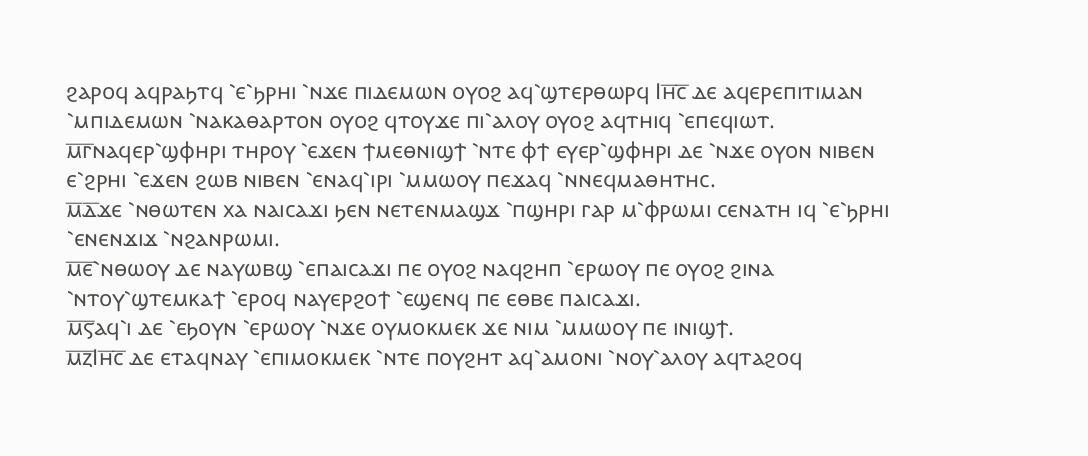ϩⲁⲣⲟϥ ⲁϥⲣⲁϧⲧϥ ⳿ⲉ⳿ϧⲣⲏⲓ ⳿ⲛϫⲉ ⲡⲓⲇⲉⲙⲱⲛ ⲟⲩⲟϩ ⲁϥ⳿ϣⲧⲉⲣⲑⲱⲣϥ Ⲓⲏ̅ⲥ̅ ⲇⲉ ⲁϥⲉⲣⲉⲡⲓⲧⲓⲙⲁⲛ ⳿ⲙⲡⲓⲇⲉⲙⲱⲛ ⳿ⲛⲁⲕⲁⲑⲁⲣⲧⲟⲛ ⲟⲩⲟϩ ϥⲧⲟⲩϫⲉ ⲡⲓ⳿ⲁⲗⲟⲩ ⲟⲩⲟϩ ⲁϥⲧⲏⲓϥ ⳿ⲉⲡⲉϥⲓⲱⲧ.
ⲙ̅ⲅ̅ⲛⲁϥⲉⲣ⳿ϣⲫⲏⲣⲓ ⲧⲏⲣⲟⲩ ⳿ⲉϫⲉⲛ ϯⲙⲉⲑⲛⲓϣϯ ⳿ⲛⲧⲉ ⲫϯ ⲉⲩⲉⲣ⳿ϣⲫⲏⲣⲓ ⲇⲉ ⳿ⲛϫⲉ ⲟⲩⲟⲛ ⲛⲓⲃⲉⲛ ⲉ⳿ϩⲣⲏⲓ ⳿ⲉϫⲉⲛ ϩⲱⲃ ⲛⲓⲃⲉⲛ ⳿ⲉⲛⲁϥ⳿ⲓⲣⲓ ⳿ⲙⲙⲱⲟⲩ ⲡⲉϫⲁϥ ⳿ⲛⲛⲉϥⲙⲁⲑⲏⲧⲏⲥ.
ⲙ̅ⲇ̅ϫⲉ ⳿ⲛⲑⲱⲧⲉⲛ ⲭⲁ ⲛⲁⲓⲥⲁϫⲓ ϧⲉⲛ ⲛⲉⲧⲉⲛⲙⲁϣϫ ⳿ⲡϣⲏⲣⲓ ⲅⲁⲣ ⲙ⳿ⲫⲣⲱⲙⲓ ⲥⲉⲛⲁⲧⲏ ⲓϥ ⳿ⲉ⳿ϧⲣⲏⲓ ⳿ⲉⲛⲉⲛϫⲓϫ ⳿ⲛϩⲁⲛⲣⲱⲙⲓ.
ⲙ̅ⲉ̅⳿ⲛⲑⲱⲟⲩ ⲇⲉ ⲛⲁⲩⲱⲃϣ ⳿ⲉⲡⲁⲓⲥⲁϫⲓ ⲡⲉ ⲟⲩⲟϩ ⲛⲁϥϩⲏⲡ ⳿ⲉⲣⲱⲟⲩ ⲡⲉ ⲟⲩⲟϩ ϩⲓⲛⲁ ⳿ⲛⲧⲟⲩ⳿ϣⲧⲉⲙⲕⲁϯ ⳿ⲉⲣⲟϥ ⲛⲁⲩⲉⲣϩⲟϯ ⳿ⲉϣⲉⲛϥ ⲡⲉ ⲉⲑⲃⲉ ⲡⲁⲓⲥⲁϫⲓ.
ⲙ̅ⲋ̅ⲁϥ⳿ⲓ ⲇⲉ ⳿ⲉϧⲟⲩⲛ ⳿ⲉⲣⲱⲟⲩ ⳿ⲛϫⲉ ⲟⲩⲙⲟⲕⲙⲉⲕ ϫⲉ ⲛⲓⲙ ⳿ⲙⲙⲱⲟⲩ ⲡⲉ ⲓⲛⲓϣϯ.
ⲙ̅ⲍ̅Ⲓⲏ̅ⲥ̅ ⲇⲉ ⲉⲧⲁϥⲛⲁⲩ ⳿ⲉⲡⲓⲙⲟⲕⲙⲉⲕ ⳿ⲛⲧⲉ ⲡⲟⲩϩⲏⲧ ⲁϥ⳿ⲁⲙⲟⲛⲓ ⳿ⲛⲟⲩ⳿ⲁⲗⲟⲩ ⲁϥⲧⲁϩⲟϥ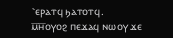⳿ⲉⲣⲁⲧϥ ϧⲁⲧⲟⲧϥ.
ⲙ̅ⲏ̅ⲟⲩⲟϩ ⲡⲉϫⲁϥ ⲛⲱⲟⲩ ϫⲉ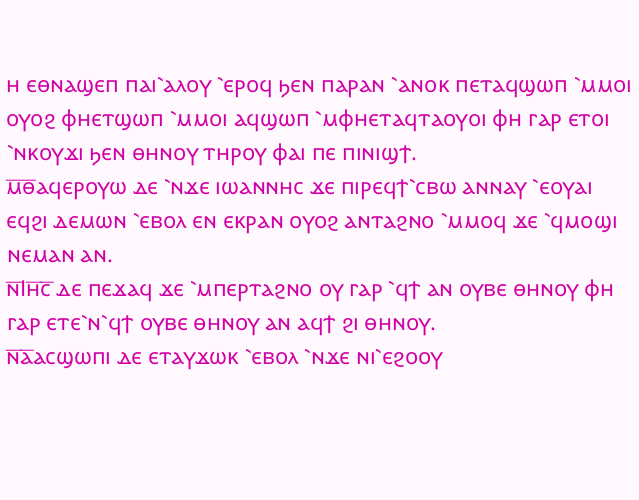ⲏ ⲉⲑⲛⲁϣⲉⲡ ⲡⲁⲓ⳿ⲁⲗⲟⲩ ⳿ⲉⲣⲟϥ ϧⲉⲛ ⲡⲁⲣⲁⲛ ⳿ⲁⲛⲟⲕ ⲡⲉⲧⲁϥϣⲱⲡ ⳿ⲙⲙⲟⲓ ⲟⲩⲟϩ ⲫⲏⲉⲧϣⲱⲡ ⳿ⲙⲙⲟⲓ ⲁϥϣⲱⲡ ⳿ⲙⲫⲏⲉⲧⲁϥⲧⲁⲟⲩⲟⲓ ⲫⲏ ⲅⲁⲣ ⲉⲧⲟⲓ ⳿ⲛⲕⲟⲩϫⲓ ϧⲉⲛ ⲑⲏⲛⲟⲩ ⲧⲏⲣⲟⲩ ⲫⲁⲓ ⲡⲉ ⲡⲓⲛⲓϣϯ.
ⲙ̅ⲑ̅ⲁϥⲉⲣⲟⲩⲱ ⲇⲉ ⳿ⲛϫⲉ ⲓⲱⲁⲛⲛⲏⲥ ϫⲉ ⲡⲓⲣⲉϥϯ⳿ⲥⲃⲱ ⲁⲛⲛⲁⲩ ⳿ⲉⲟⲩⲁⲓ ⲉϥϩⲓ ⲇⲉⲙⲱⲛ ⳿ⲉⲃⲟⲗ ⲉⲛ ⲉⲕⲣⲁⲛ ⲟⲩⲟϩ ⲁⲛⲧⲁϩⲛⲟ ⳿ⲙⲙⲟϥ ϫⲉ ⳿ϥⲙⲟϣⲓ ⲛⲉⲙⲁⲛ ⲁⲛ.
ⲛ̅Ⲓⲏ̅ⲥ̅ ⲇⲉ ⲡⲉϫⲁϥ ϫⲉ ⳿ⲙⲡⲉⲣⲧⲁϩⲛⲟ ⲟⲩ ⲅⲁⲣ ⳿ϥϯ ⲁⲛ ⲟⲩⲃⲉ ⲑⲏⲛⲟⲩ ⲫⲏ ⲅⲁⲣ ⲉⲧⲉ⳿ⲛ⳿ϥϯ ⲟⲩⲃⲉ ⲑⲏⲛⲟⲩ ⲁⲛ ⲁϥϯ ϩⲓ ⲑⲏⲛⲟⲩ.
ⲛ̅ⲁ̅ⲁⲥϣⲱⲡⲓ ⲇⲉ ⲉⲧⲁⲩϫⲱⲕ ⳿ⲉⲃⲟⲗ ⳿ⲛϫⲉ ⲛⲓ⳿ⲉϩⲟⲟⲩ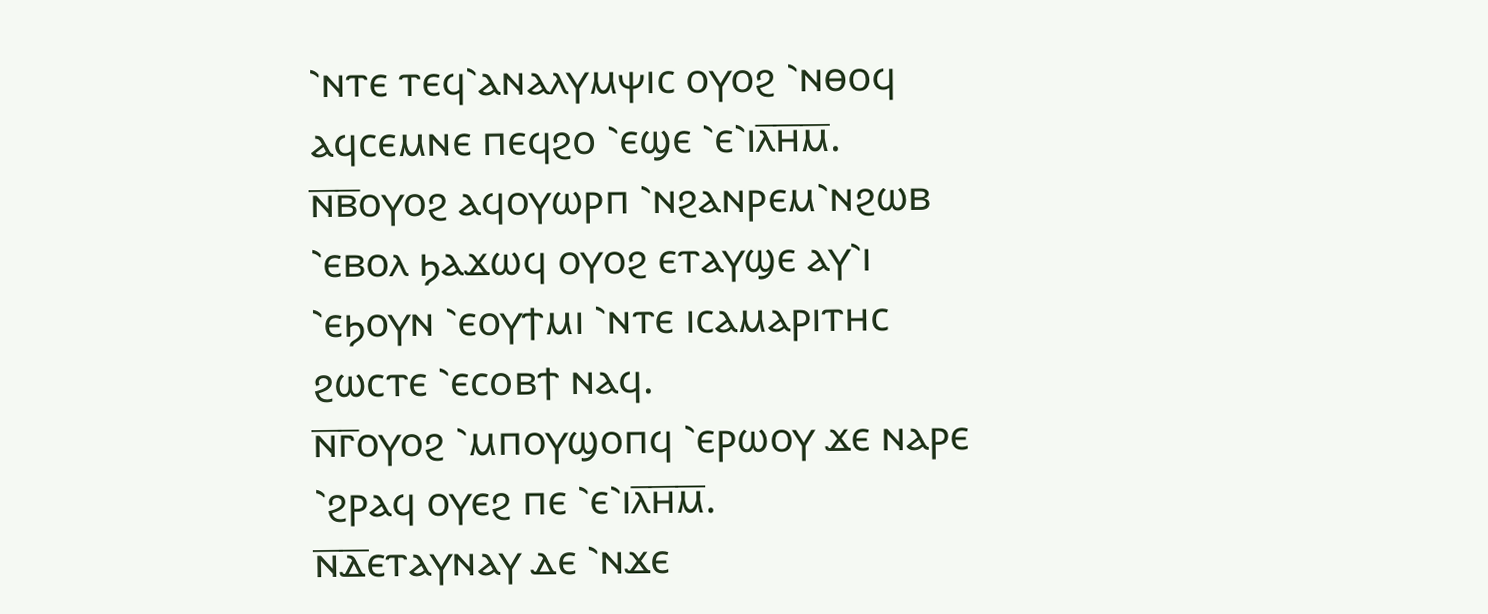⳿ⲛⲧⲉ ⲧⲉϥ⳿ⲁⲛⲁⲗⲩⲙⲯⲓⲥ ⲟⲩⲟϩ ⳿ⲛⲑⲟϥ ⲁϥⲥⲉⲙⲛⲉ ⲡⲉϥϩⲟ ⳿ⲉϣⲉ ⳿ⲉ⳿ⲓⲗ̅ⲏ̅ⲙ̅.
ⲛ̅ⲃ̅ⲟⲩⲟϩ ⲁϥⲟⲩⲱⲣⲡ ⳿ⲛϩⲁⲛⲣⲉⲙ⳿ⲛϩⲱⲃ ⳿ⲉⲃⲟⲗ ϧⲁϫⲱϥ ⲟⲩⲟϩ ⲉⲧⲁⲩϣⲉ ⲁⲩ⳿ⲓ ⳿ⲉϧⲟⲩⲛ ⳿ⲉⲟⲩϯⲙⲓ ⳿ⲛⲧⲉ ⲓⲥⲁⲙⲁⲣⲓⲧⲏⲥ ϩⲱⲥⲧⲉ ⳿ⲉⲥⲟⲃϯ ⲛⲁϥ.
ⲛ̅ⲅ̅ⲟⲩⲟϩ ⳿ⲙⲡⲟⲩϣⲟⲡϥ ⳿ⲉⲣⲱⲟⲩ ϫⲉ ⲛⲁⲣⲉ ⳿ϩⲣⲁϥ ⲟⲩⲉϩ ⲡⲉ ⳿ⲉ⳿ⲓⲗ̅ⲏ̅ⲙ̅.
ⲛ̅ⲇ̅ⲉⲧⲁⲩⲛⲁⲩ ⲇⲉ ⳿ⲛϫⲉ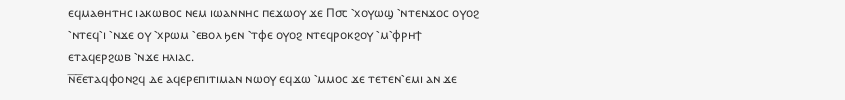ⲉϥⲙⲁⲑⲏⲧⲏⲥ ⲓⲁⲕⲱⲃⲟⲥ ⲛⲉⲙ ⲓⲱⲁⲛⲛⲏⲥ ⲡⲉϫⲱⲟⲩ ϫⲉ Ⲡ⳪ ⳿ⲭⲟⲩⲱϣ ⳿ⲛⲧⲉⲛϫⲟⲥ ⲟⲩⲟϩ ⳿ⲛⲧⲉϥ⳿ⲓ ⳿ⲛϫⲉ ⲟⲩ ⳿ⲭⲣⲱⲙ ⳿ⲉⲃⲟⲗ ϧⲉⲛ ⳿ⲧⲫⲉ ⲟⲩⲟϩ ⲛⲧⲉϥⲣⲟⲕϩⲟⲩ ⳿ⲙ⳿ⲫⲣⲏϯ ⲉⲧⲁϥⲉⲣϩⲱⲃ ⳿ⲛϫⲉ ⲏⲗⲓⲁⲥ.
ⲛ̅ⲉ̅ⲉⲧⲁϥⲫⲟⲛϩϥ ⲇⲉ ⲁϥⲉⲣⲉⲡⲓⲧⲓⲙⲁⲛ ⲛⲱⲟⲩ ⲉϥϫⲱ ⳿ⲙⲙⲟⲥ ϫⲉ ⲧⲉⲧⲉⲛ⳿ⲉⲙⲓ ⲁⲛ ϫⲉ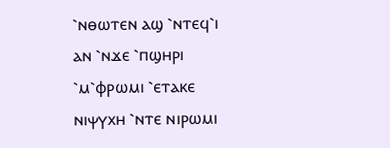⳿ⲛⲑⲱⲧⲉⲛ ⲁϣ ⳿ⲛⲧⲉϥ⳿ⲓ ⲁⲛ ⳿ⲛϫⲉ ⳿ⲡϣⲏⲣⲓ ⳿ⲙ⳿ⲫⲣⲱⲙⲓ ⳿ⲉⲧⲁⲕⲉ ⲛⲓⲯⲩⲭⲏ ⳿ⲛⲧⲉ ⲛⲓⲣⲱⲙⲓ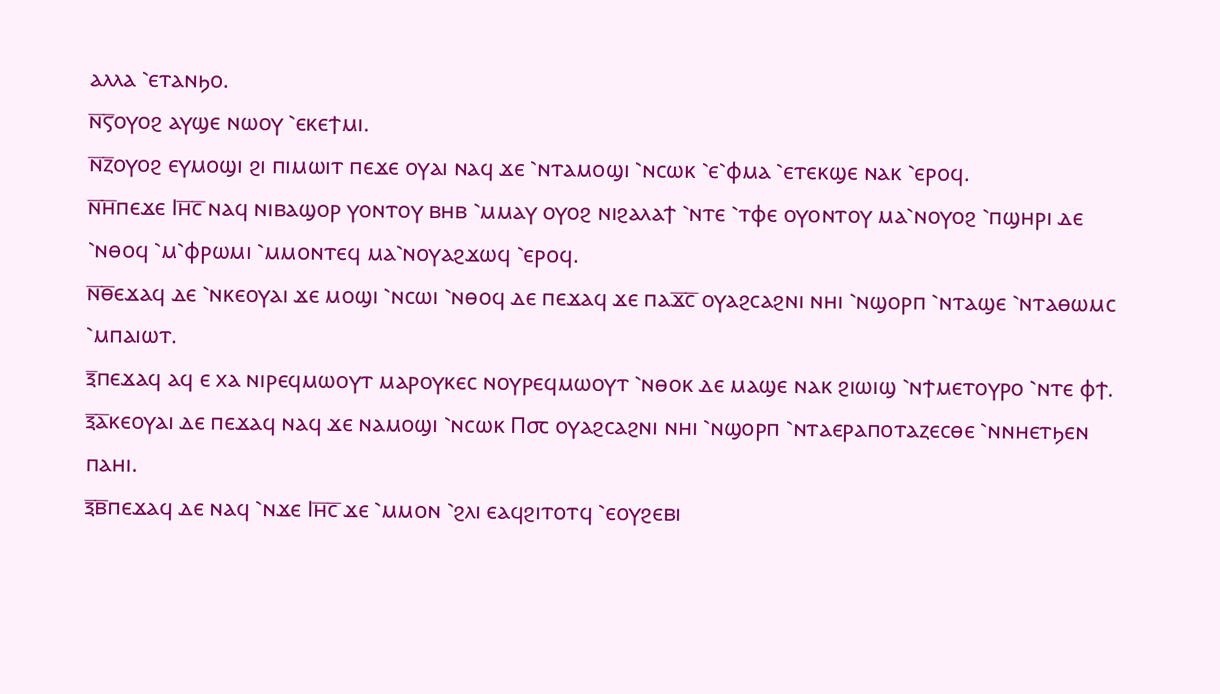ⲁⲗⲗⲁ ⳿ⲉⲧⲁⲛϧⲟ.
ⲛ̅ⲋ̅ⲟⲩⲟϩ ⲁⲩϣⲉ ⲛⲱⲟⲩ ⳿ⲉⲕⲉϯⲙⲓ.
ⲛ̅ⲍ̅ⲟⲩⲟϩ ⲉⲩⲙⲟϣⲓ ϩⲓ ⲡⲓⲙⲱⲓⲧ ⲡⲉϫⲉ ⲟⲩⲁⲓ ⲛⲁϥ ϫⲉ ⳿ⲛⲧⲁⲙⲟϣⲓ ⳿ⲛⲥⲱⲕ ⳿ⲉ⳿ⲫⲙⲁ ⳿ⲉⲧⲉⲕϣⲉ ⲛⲁⲕ ⳿ⲉⲣⲟϥ.
ⲛ̅ⲏ̅ⲡⲉϫⲉ Ⲓⲏ̅ⲥ̅ ⲛⲁϥ ⲛⲓⲃⲁϣⲟⲣ ⲩⲟⲛⲧⲟⲩ ⲃⲏⲃ ⳿ⲙⲙⲁⲩ ⲟⲩⲟϩ ⲛⲓϩⲁⲗⲁϯ ⳿ⲛⲧⲉ ⳿ⲧⲫⲉ ⲟⲩⲟⲛⲧⲟⲩ ⲙⲁ⳿ⲛⲟⲩⲟϩ ⳿ⲡϣⲏⲣⲓ ⲇⲉ ⳿ⲛⲑⲟϥ ⳿ⲙ⳿ⲫⲣⲱⲙⲓ ⳿ⲙⲙⲟⲛⲧⲉϥ ⲙⲁ⳿ⲛⲟⲩⲁϩϫⲱϥ ⳿ⲉⲣⲟϥ.
ⲛ̅ⲑ̅ⲉϫⲁϥ ⲇⲉ ⳿ⲛⲕⲉⲟⲩⲁⲓ ϫⲉ ⲙⲟϣⲓ ⳿ⲛⲥⲱⲓ ⳿ⲛⲑⲟϥ ⲇⲉ ⲡⲉϫⲁϥ ϫⲉ ⲡⲁϫ̅ⲥ̅ ⲟⲩⲁϩⲥⲁϩⲛⲓ ⲛⲏⲓ ⳿ⲛϣⲟⲣⲡ ⳿ⲛⲧⲁϣⲉ ⳿ⲛⲧⲁⲑⲱⲙⲥ ⳿ⲙⲡⲁⲓⲱⲧ.
ⲝ̅ⲡⲉϫⲁϥ ⲁϥ ⲉ ⲭⲁ ⲛⲓⲣⲉϥⲙⲱⲟⲩⲧ ⲙⲁⲣⲟⲩⲕⲉⲥ ⲛⲟⲩⲣⲉϥⲙⲱⲟⲩⲧ ⳿ⲛⲑⲟⲕ ⲇⲉ ⲙⲁϣⲉ ⲛⲁⲕ ϩⲓⲱⲓϣ ⳿ⲛϯⲙⲉⲧⲟⲩⲣⲟ ⳿ⲛⲧⲉ ⲫϯ.
ⲝ̅ⲁ̅ⲕⲉⲟⲩⲁⲓ ⲇⲉ ⲡⲉϫⲁϥ ⲛⲁϥ ϫⲉ ⲛⲁⲙⲟϣⲓ ⳿ⲛⲥⲱⲕ Ⲡ⳪ ⲟⲩⲁϩⲥⲁϩⲛⲓ ⲛⲏⲓ ⳿ⲛϣⲟⲣⲡ ⳿ⲛⲧⲁⲉⲣⲁⲡⲟⲧⲁⲍⲉⲥⲑⲉ ⳿ⲛⲛⲏⲉⲧϧⲉⲛ ⲡⲁⲏⲓ.
ⲝ̅ⲃ̅ⲡⲉϫⲁϥ ⲇⲉ ⲛⲁϥ ⳿ⲛϫⲉ Ⲓⲏ̅ⲥ̅ ϫⲉ ⳿ⲙⲙⲟⲛ ⳿ϩⲗⲓ ⲉⲁϥϩⲓⲧⲟⲧϥ ⳿ⲉⲟⲩϩⲉⲃⲓ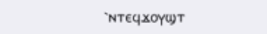⳿ⲛⲧⲉϥϫⲟⲩϣⲧ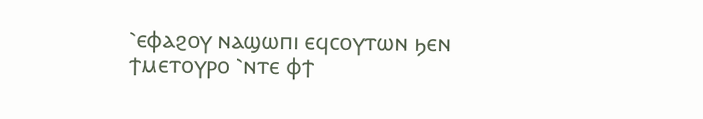⳿ⲉⲫⲁϩⲟⲩ ⲛⲁϣⲱⲡⲓ ⲉϥⲥⲟⲩⲧⲱⲛ ϧⲉⲛ ϯⲙⲉⲧⲟⲩⲣⲟ ⳿ⲛⲧⲉ ⲫϯ